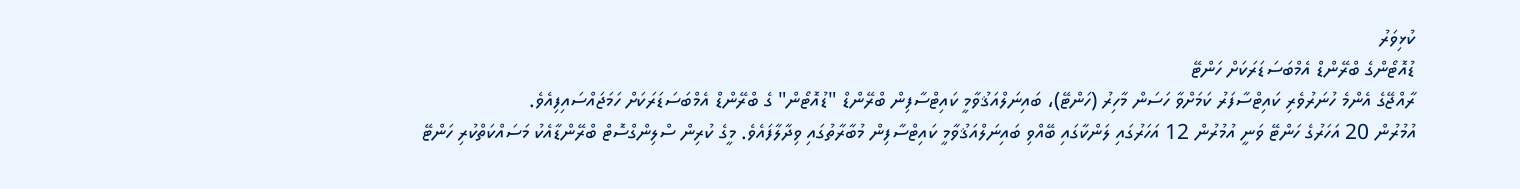ކުޅިވަރު
ޑުއޮޓޯންގެ ބްރޭންޑް އެމްބަސަޑަރަކަށް ހަންޓޭ
ރާއްޖޭގެ އެންމެ ހުނަރުވެރި ކައިޓްސާފަރު ކަމަށްވާ ހަސަން މާހިރު (ހަންޓޭ)، ބައިނަލްއަޤުވާމީ ކައިޓްސާފިން ބްރޭންޑް "ޑުއޮޓޯން" ގެ ބްރޭންޑް އެމްބަސަޑަރަކަށް ހަމަޖައްސައިފިއެވެ.
އުމުރުން 20 އަހަރުގެ ހަންޓޭ ވަނީ އުމުރުން 12 އަހަރުގައި ލަންކާގައި ބޭއްވި ބައިނަލްއަޤުވާމީ ކައިޓްސާފިން މުބާރާތުގައި ވިދާލާފައެވެ. މީގެ ކުރިން ސްލިންގްސޮޓް ބްރޭންޑާއެކު މަސައްކަތްކުރި ހަންޓޭ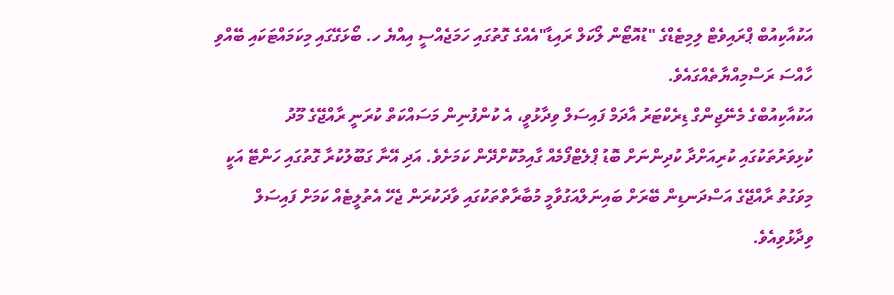އަކުއާކިއުބް ޕްރައިވެޓް ލިމިޓެޑްގެ "ޑުއޮޓޯން ލޯކަލް ރައިޑާ"އެއްގެ ގޮތުގައި ހަމަޖެއްސީ އިއްޔެ ހ. ބޯޅަގޭގައި މިކަމައްޓަކައި ބޭއްވި ހާއްސަ ރަސްމިއްޔާތެއްގައެވެ.
އަކުއާކިއުބްގެ މެނޭޖިންގް ޑިރެކްޓަރު އާދަމް ފައިސަލް ވިދާޅުވީ، އެ ކުންފުނިން މަސައްކަތް ކުރަނީ ރާއްޖޭގެ މޫދު ކުޅިވަރުތަކުގައި ކުރިއަށްދާ ކުދިންނަށް ބޮޑު ޕްލެޓްފޯމެއް ގާއިމުކޮށްދޭން ކަމަށެވެ. އަދި އޭނާ ގަބޫލުކުރާ ގޮތުގައި ހަންޓޭ އަކީ މިވަގުތު ރާއްޖޭގެ އަސްދަނޑިން ބޭރަށް ބައިނަލްއަގުވާމީ މުބާރާތްތަކުގައި ވާދަކުރަން ޖެހޭ އެތުލީޓެއް ކަމަށް ފައިސަލް ވިދާޅުވިއެވެ.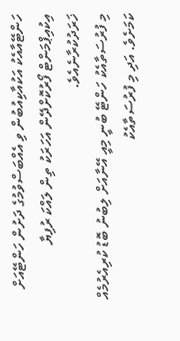ހަންޓޭއާއެކު އަކުއާކިއުބުން ވި އެއްބަސްވުމުގެ ދަށުން ހަންޓޭއަށް އިކުއިޕްމަންޓް ފޯރުކޮށްދޭން އަހަރަކު ތިން ލައްކަ ރުފިޔާ ޚަރަދުކުރާނެއެވެ.
މި ފުރުސަތާއެކު ހަންޓޭ ބުނީ މިއީ އޭނާއަށް ލިބުނު ބޮޑު ކުރިއެރުމެއް ކަމަށެވެ. އަދި މި ފުރުސަތާއެކު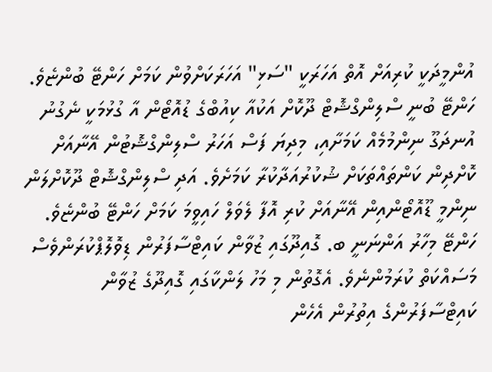އުންމީދަކީ ކުރިއަށް އޮތް އަހަރަކީ "ސަޅި" އަހަރަކަށްވުން ކަމަށް ހަންޓޭ ބުންޏެވެ.
ހަންޓޭ ބުނީ ސްލިންގްޝޮޓް ދޫކޮށް އަކުއާ ކިއުބްގެ ޑުއޮޓޯން އާ ގުޅުމަކީ ނެގުނު އުނދަގޫ ނިންމުމެއް ކަމަށާއި، މިދިޔަ ފަސް އަހަރު ސްލިންގްޝޮޓުން އޭނާއަށް ކޮށްދިން ކަންތައްތަކަށް ޝުކުރުއަދާކުރާ ކަމަށެވެ. އަދި ސްލިންގްޝޮޓް ދޫކޮށްލަން ނިންމީ ޑޫއޮޓޯންއިން އޭނާއަށް ކުރި އޮފާ ލެވަލް ހައިވީމަ ކަމަށް ހަންޓޭ ބުންޏެވެ.
ހަންޓޭ މިހާރު އަންނަނީ ބ. ގޮއިދޫގައި ޒުވާން ކައިޓްސާފަރުން ޑިވޮލޮޕްކުރަންވެސް މަސައްކަތް ކުރަމުންނެވެ. އެގޮތުން މި މަހު ލަންކާގައި ގޮއިދޫގެ ޒުވާން ކައިޓްސާފަރުންގެ އިތުރުން އެހެން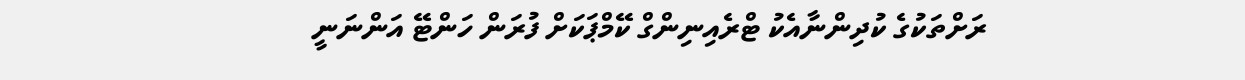ރަށްތަކުގެ ކުދިންނާއެކު ޓްރެއިނިންގް ކޭމްޕަކަށް ފުރަން ހަންޓޭ އަންނަނީ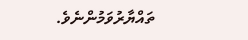ތައްޔާރުވަމުންނެވެ.